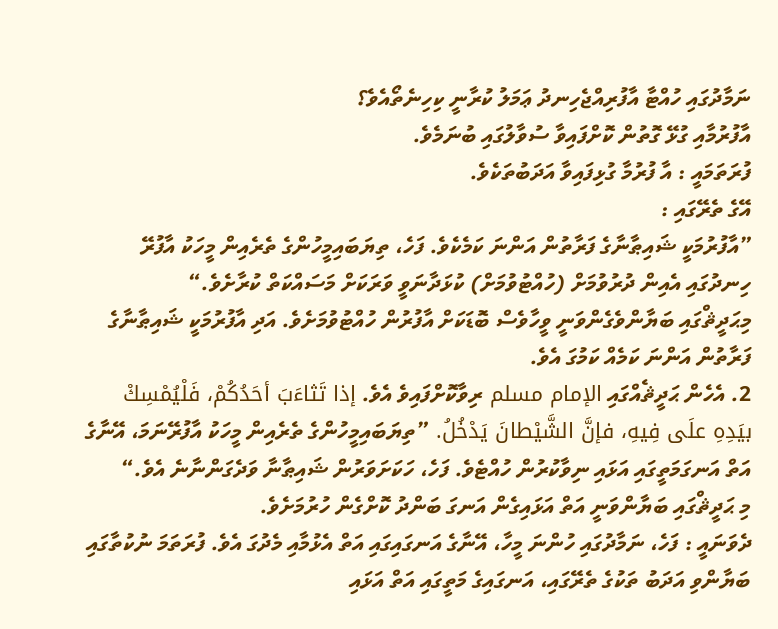ނަމާދުގައި ހުއްޓާ އާފުރިއްޖެހިނދު ޢަމަލު ކުރާނީ ކިހިނެތޯއެވެ؟
އާފުރުމާއި ގުޅޭ ގޮތުން ކޮށްފައިވާ ސުވާލުގައި ބުނަމެވެ.
ފުރަތަމައީ : އާ ފުރުމާ ގުޅިފައިވާ އަދަބުތަކެވެ.
އޭގެ ތެރޭގައި :
”އާފުރުމަކީ ޝައިޠާނާގެ ފަރާތުން އަންނަ ކަމެކެވެ. ފަހެ، ތިޔަބައިމީހުންގެ ތެރެއިން މީހަކު އާފުރޭ ހިނދުގައި އެއިން ދުރުވުމަށް (ހުއްޓުވުމަށް) ކުޅަދާނަވީ ވަރަކަށް މަސައްކަތް ކުރާށެވެ.“
މިޙަދީޘްގައި ބަޔާންވެގެންވަނީ ވީހާވެސް ބޮޑަކަށް އާފުރުން ހުއްޓުވުމަށެވެ. އަދި އާފުރުމަކީ ޝައިޠާނާގެ ފަރާތުން އަންނަ ކަމެއް ކަމުގަ އެވެ.
2. އެހެން ޙަދީޘެއްގައި الإمام مسلم ރިވާކޮށްފައިވެ އެވެ. إذا تَثاءَبَ أحَدُكُمْ، فَلْيُمْسِكْ بيَدِهِ علَى فِيهِ، فإنَّ الشَّيْطانَ يَدْخُلُ. ”ތިޔަބައިމީހުންގެ ތެރެއިން މީހަކު އާފުރޭނަމަ، އޭނާގެ އަތް އަނގަމަތީގައި އަޅައި ނިވާކުރުން ހުއްޓެވެ. ފަހެ، ހަކަށަވަރުން ޝައިޠާނާ ވަދެގަންނާނެ އެވެ.“
މި ޙަދީޘްގައި ބަޔާންވަނީ އަތް އަޅައިގެން އަނގަ ބަންދު ކޮށްގެން ހުރުމަށެވެ.
ދެވަނައީ : ފަހެ، ނަމާދުގައި ހުންނަ މީހާ، އޭނާގެ އަނގައިގައި އަތް އެޅުމާއި މެދުގަ އެވެ. ފުރަތަމަ ނުކުތާގައި ބަޔާންވި އަދަބު ތަކުގެ ތެރޭގައި، އަނގައިގެ މަތީގައި އަތް އަޅައި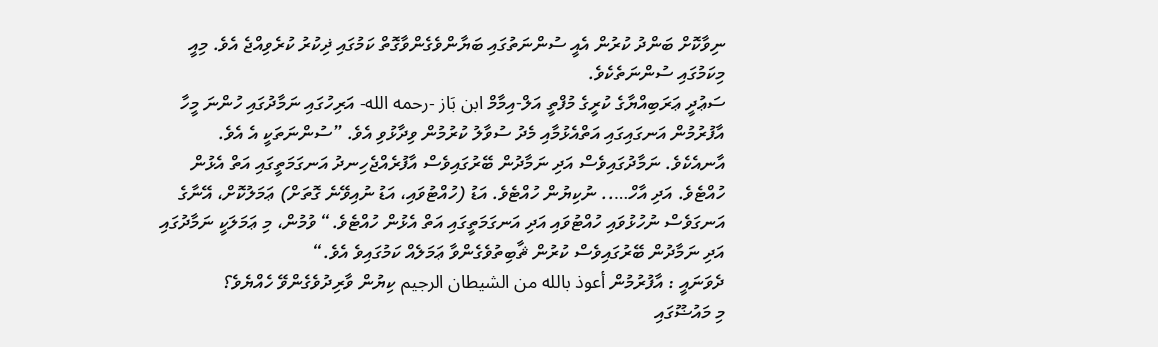ނިވާކޮށް ބަންދު ކުރުން އެއީ ސުންނަތުގައި ބަޔާންވެގެންވާގޮތް ކަމުގައި ޛިކުރު ކުރެވިއްޖެ އެވެ. މިއީ މިކަމުގައި ސުންނަތެކެވެ.
ސަޢުދީ ޢަރަބިއްޔާގެ ކުރީގެ މުފްތީ އަލް-އިމާމް ابن بَاز -رحمه الله- އަރިހުގައި ނަމާދުގައި ހުންނަ މީހާ އާފުރުމުން އަނގައިގައި އަތްއެޅުމާއި މެދު ސުވާލު ކުރުމުން ވިދާޅުވި އެވެ. ”ސުންނަތަކީ އެ އެވެ. އާނއެކެވެ. ނަމާދުގައިވެސް އަދި ނަމާދުން ބޭރުގައިވެސް އާފުރެއްޖެހިނދު އަނގަމަތީގައި އަތް އެޅުން ހުއްޓެވެ. އަދި އާހް….. ނުކިޔުން ހުއްޓެވެ. އަޑު (ހުއްޓުވައި، އަޑު ނުއިވޭނެ ގޮތަށް) ޢަމަލުކޮށް، އޭނާގެ އަނގަވެސް ނުހުޅުވައި ހުއްޓުވައި އަދި އަނގަމަތީގައި އަތް އެޅުން ހުއްޓެވެ.“ ވުމުން، މި ޢަމަލަކީ ނަމާދުގައި އަދި ނަމާދުން ބޭރުގައިވެސް ކުރުން ޘާބިތުވެގެންވާ ޢަމަލެއް ކަމުގައިވެ އެވެ.“
ދެވަނައީ : އާފުރުމުން أعوذ بالله من الشيطان الرجيم ކިޔުން ވާރިދުވެގެންވޭ ހެއްޔެވެ؟
މި މައުޟޫގައި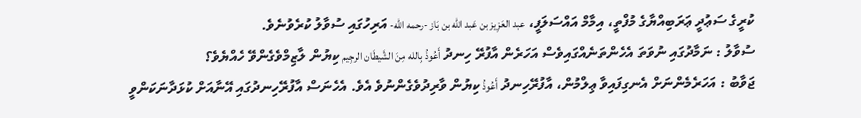ކުރީގެ ސަޢުދީ ޢަރަބިއްޔާގެ މުފްތީ، އިމާމް އައްސަލަފީ، عبد العَزِيز بن عَبد الله بن بَاز -رحمه الله- އަރިހުގައި ސުވާލު ކުރެވުނެވެ.
ސުވާލު : ނަމާދުގައި ނުވަތަ އެހެންތަނެއްގައިވެސް އަހަރެން އާފުރޭ ހިނދު أَعُوذُ بِالله مِنَ الشَّيطَان الرجِيم ކިޔުން ލާޒިމްވެގެންވޭ ހެއްޔެވެ؟
ޖަވާބު : އަހަރެމެންނަށް އެނގިފައިވާ ޢިލްމުން، އާފުރޭހިނދު أَعُوذُ ކިޔުން ވާރިދުވެގެންނުވެ އެވެ. އެހެނަސް އާފުރޭހިނދުގައި އޭނާއަށް ކުޅަދާނަކަންވީ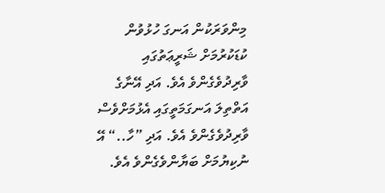މިންވަރަކުން އަނގަ ހުޅުވުން ކުޑަކުރުމަށް ޝަރީޢަތުގައި ވާރިދުވެގެންވެ އެވެ. އަދި އޭނާގެ އަތްތިލަ އަނގަމަތީގައި އެޅުމަށްވެސް ވާރިދުވެގެންވެ އެވެ. އަދި ”ހާ..“ އޭ ނުކިޔުމަށް ބަޔާންވެގެންވެ އެވެ.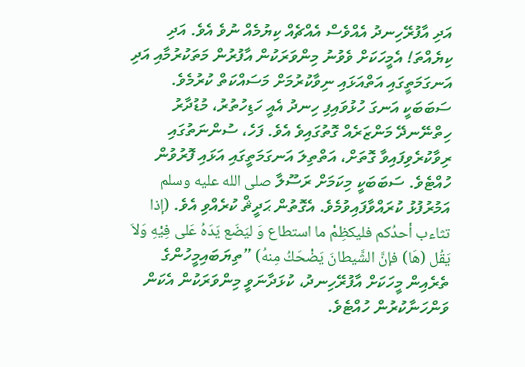އަދި އާފުރޭހިނދު އެއްވެސް އެއްޗެއް ކިޔުމެއް ނުވެ އެވެ. އަދި ކިޔެއްތަ! އެމީހަކަށް ވެވުނު މިންވަރަކުން އާފުރުން މަތަކުރުމާއި އަދި އަނގަމަތީގައި އަތްއަޅައި ނިވާކުރުމަށް މަސައްކަތް ކުރުމެވެ. ސަބަބަކީ އަނގަ ހުޅުވައިފި ހިނދު އެއީ ހަޑިހުތުރު، މުޑުދާރު ހިތްނޭނދޭ މަންޒަރެއް ގޮތުގައިވެ އެވެ. ފަހެ، ސުންނަތުގައި ރިވާކުރެވިފައިވާ ގޮތަށް، އަތްތިލަ އަނގަމަތީގައި އަޅައި ފޮރުވުން ހުއްޓެވެ. ސަބަބަކީ މިކަމަށް ރަސޫލާ صلى الله عليه وسلم އަމުރުފުޅު ކުރައްވާފައިވުމެވެ. އެގޮތުން ޙަދީޘް ކުރެއްވި އެވެ. (إذا تثاءب أحدُكم فليكظِمْ ما استطاع وَ ليَضَع يَدَهُ عَلى فِيْهِ وَلاَ يَقُل (هَا) فإنَّ الشَّيطانَ يَضْحَكُ مِنهُ) ”ތިޔަބައިމީހުންގެ ތެރެއިން މީހަކަށް އާފުރޭހިނދު، ކުޅަދާނަވީ މިންވަރަކުން އެކަން ވަންހަނާކުރުން ހުއްޓެވެ.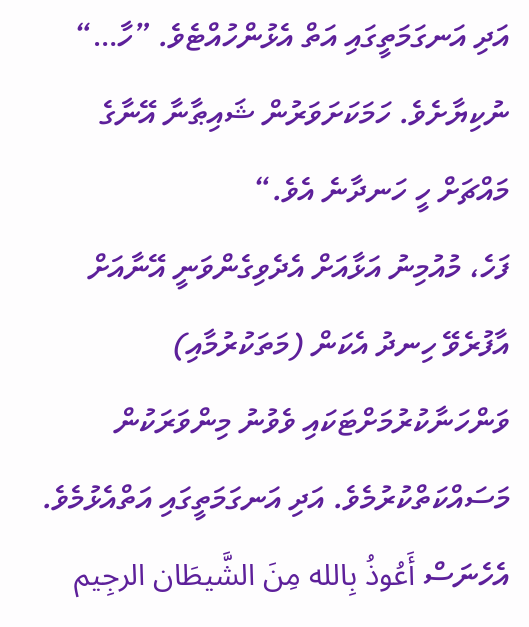އަދި އަނގަމަތީގައި އަތް އެޅުންހުއްޓެވެ. ”ހާ…“ ނުކިޔާށެވެ. ހަމަކަށަވަރުން ޝައިޠާނާ އޭނާގެ މައްޗަށް ހީ ހަނދާނެ އެވެ.“
ފަހެ، މުއުމިނު އަޅާއަށް އެދެވިގެންވަނީ އޭނާއަށް އާފުރެވޭ ހިނދު އެކަން (މަތަކުރުމާއި) ވަންހަނާކުރުމަށްޓަކައި ވެވުނު މިންވަރަކުން މަސައްކަތްކުރުމެވެ. އަދި އަނގަމަތީގައި އަތްއެޅުމެވެ. އެހެނަސް أَعُوذُ بِالله مِنَ الشَّيطَان الرجِيم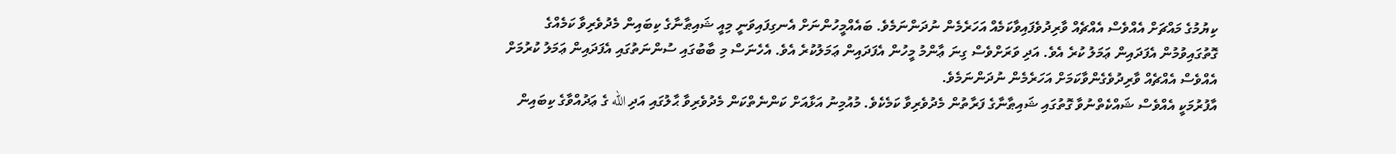ކިޔުމުގެ މައްޗަށް އެއްވެސް އެއްޗެއް ވާރިދުވެފައިވާކަމެއް އަހަރެމެން ނުދަންނަމެވެ. ބައެއްމީހުންނަށް އެނގިފައިވަނީ މިއީ ޝައިޠާނާގެ ކިބައިން މެދުވެރިވާ ކަމެއްގެ ގޮތުގައިވުމުން އެފަދައިން ޢަމަލު ކުރެ އެވެ. އަދި ވަރަށްވެސް ގިނަ ޢާންމު މީހުން އެފަދައިން ޢަމަލުކުރެ އެވެ. އެހެނަސް މި ބާބުގައި ސުންނަތުގައި އެފަދައިން ޢަމަލު ކުރުމަށް އެއްވެސް އެއްޗެއް ވާރިދުވެގެންވާކަމަށް އަހަރެމެން ނުދަންނަމެވެ.
އާފުރުމަކީ އެއްވެސް ޝައްކެތްނުވާ ގޮތުގައި ޝައިޠާނާގެ ފަރާތުން މެދުވެރިވާ ކަމެކެވެ. މުއުމިނު އަޅާއަށް ކަންނެތްކަން މެދުވެރިވާ ޙާލުގައި އަދި الله ގެ ޢަދުއްވާގެ ކިބައިން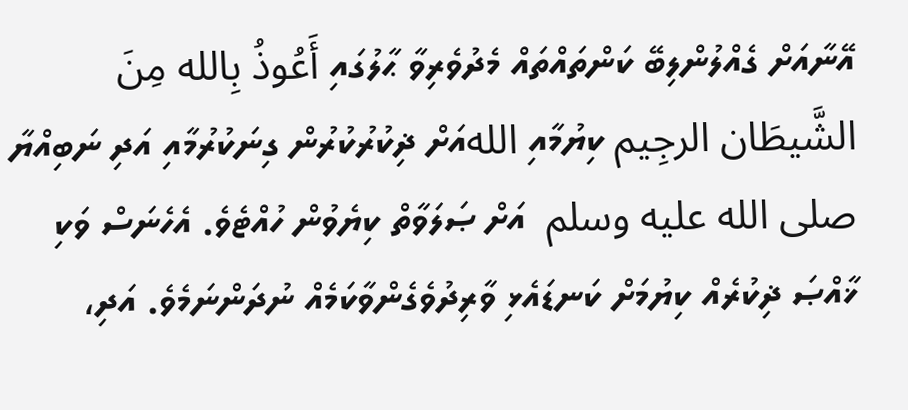އޭނާއަށް ގެއްލުންލިބޭ ކަންތައްތައް މެދުވެރިވާ ޙާލުގައި أَعُوذُ بِالله مِنَ الشَّيطَان الرجِيم ކިޔުމާއި اللهއަށް ޛިކުރުކުރުން ގިނަކުރުމާއި އަދި ނަބިއްޔާ صلى الله عليه وسلم  އަށް ޞަލަވާތް ކިޔެވުން ހުއްޓެވެ. އެހެނަސް ވަކި ޚާއްޞަ ޛިކުރެއް ކިޔުމަށް ކަނޑައެޅި ވާރިދުވެގެންވާކަމެއް ނުދަންނަމެވެ. އަދި،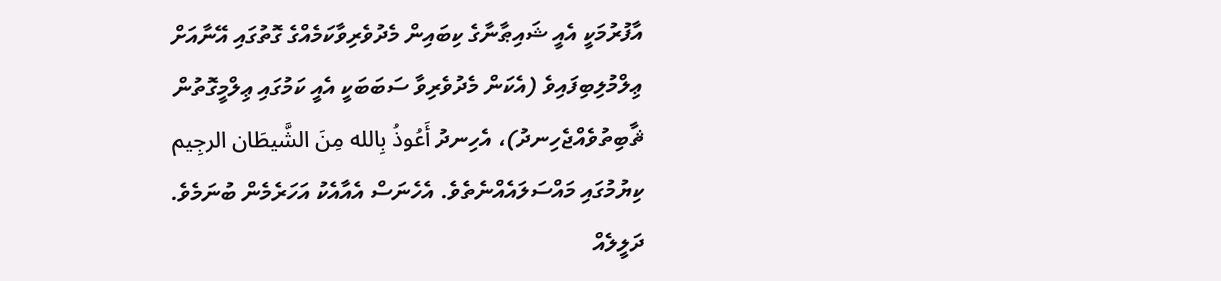އާފުރުމަކީ އެއީ ޝައިޠާނާގެ ކިބައިން މެދުވެރިވާކަމެއްގެ ގޮތުގައި އޭނާއަށް ޢިލްމުލިބިފައިވެ (އެކަން މެދުވެރިވާ ސަބަބަކީ އެއީ ކަމުގައި ޢިލްމީގޮތުން ޘާބިތުވެއްޖެހިނދު)، އެހިނދު أَعُوذُ بِالله مِنَ الشَّيطَان الرجِيم ކިޔުމުގައި މައްސަލައެއްނެތެވެ. އެހެނަސް އެއާއެކު އަހަރެމެން ބުނަމެވެ. ދަލީލެއް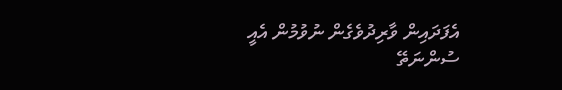އެފަދައިން ވާރިދުވެގެން ނުވުމުން އެއީ ސުންނަތޭ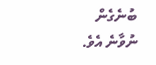ބުނެގެން ނުވާނެ އެވެ.